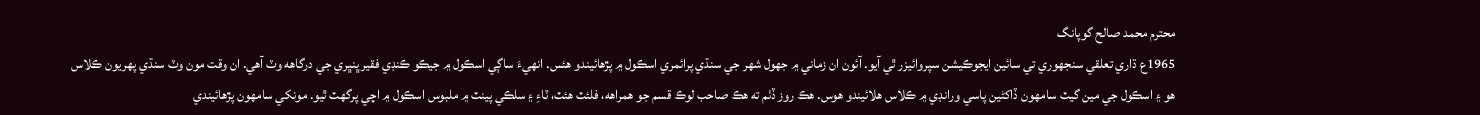محترم محمد صالح گوپانگ
1965ع ڌاري تعلقي سنجھوري تي سائين ايجوڪيشن سپروائيزر ٿي آيو. آئون ان زماني ۾ جھول شھر جي سنڌي پرائمري اسڪول ۾ پڙھائيندو ھئس. انهيءَ ساڳي اسڪول ۾ جيڪو ڪنڊي فقير ڀنڀري جي درگاھه وٽ آھي. ان وقت مون وٽ سنڌي پھريون ڪلاس ھو ۽ اسڪول جي مين گيٽ سامھون ڏاکڻين پاسي ورانڊي ۾ ڪلاس ھلائيندو ھوس. ھڪ روز ڏٺم ته ھڪ صاحب لوڪ قسم جو ھمراھه، فلئٽ ھئٽ، ٽاءِ ۽ سلڪي پينٽ ۾ ملبوس اسڪول ۾ اچي پرگھٽ ٿيو. مونکي سامھون پڙھائيندي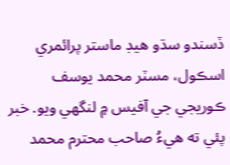ڏسندو سڌو ھيڊ ماستر پرائمري اسڪول، مسٽر محمد يوسف ڪوريجي جي آفيس ۾ لنگھي ويو. خبر پئي ته ھيءُ صاحب محترم محمد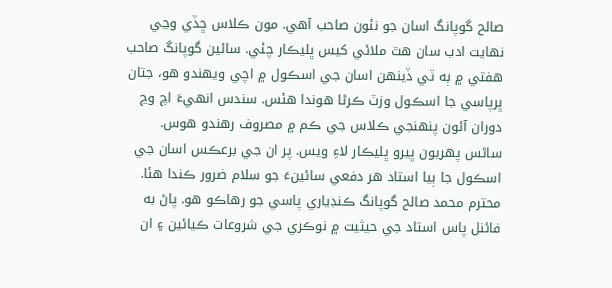صالح گوپانگ اسان جو نئون صاحب آھي. مون ڪلاس ڇڏي وڃي نهايت ادب سان ھٿ ملائي کيس ڀليڪار چئي. سائين گوپانگ صاحب ھفتي ۾ ٻه ٽي ڏينهن اسان جي اسڪول ۾ اچي ويھندو ھو، جتان ڀرپاسي جا اسڪول وزٽ ڪرڻا ھوندا ھئس. سندس انهيءَ اچ وڃ دوران آئون پنھنجي ڪلاس جي ڪم ۾ مصروف رھندو ھوس. ساڻس پھريون ڀيرو ڀليڪار لاءِ ويس. پر ان جي برعڪس اسان جي اسڪول جا ٻيا استاد ھر دفعي سائينءَ جو سلام ضرور ڪندا ھئا.
محترم محمد صالح گوپانگ ڪنڊياري پاسي جو رھاڪو ھو. پاڻ به فائنل پاس استاد جي حيثيت ۾ نوڪري جي شروعات ڪيائين ۽ ان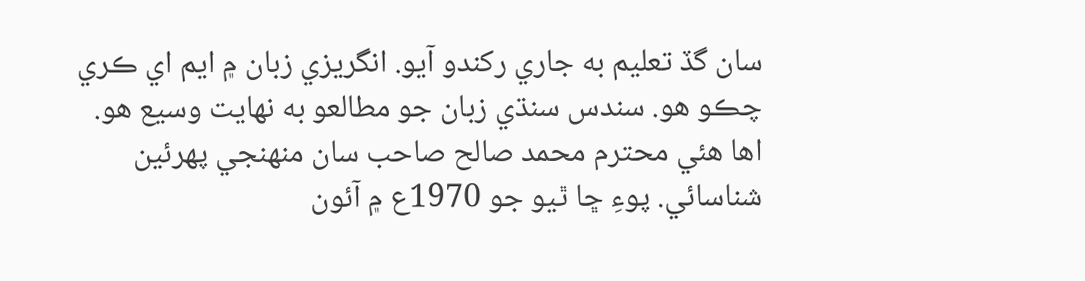سان گڏ تعليم به جاري رکندو آيو. انگريزي زبان ۾ ايم اي ڪري چڪو ھو. سندس سنڌي زبان جو مطالعو به نهايت وسيع ھو. اھا ھئي محترم محمد صالح صاحب سان منھنجي پھرئين شناسائي. پوءِ ڇا ٿيو جو 1970ع ۾ آئون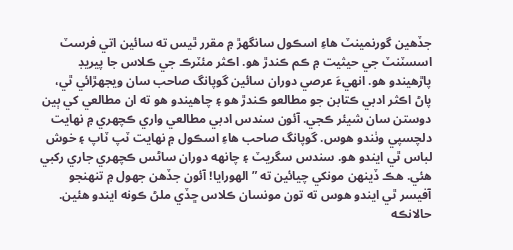جڏھين گورنمينٽ ھاءِ اسڪول سانگھڙ ۾ مقرر ٿيس ته سائين اتي فرسٽ اسسٽنٽ جي حيثيت ۾ ڪم ڪندڙ ھو. اڪثر مئٽرڪ جي ڪلاس جا پيريڊ پاڙھيندو ھو. انهيءَ عرصي دوران سائين گوپانگ صاحب سان ويجھڙائي ٿي، پاڻ اڪثر ادبي ڪتابن جو مطالعو ڪندڙ ھو ۽ چاھيندو ھو ته ان مطالعي کي ٻين دوستن سان شيئر ڪجي. آئون سندس ادبي مطالعي واري ڪچھري ۾ نهايت دلچسپي وٺندو ھوس. گوپانگ صاحب ھاءِ اسڪول ۾ نهايت ٽپ ٽاپ ۽ خوش لباس ٿي ايندو ھو. سندس سگريٽ ۽ چانهه دوران ساڻس ڪچھري جاري رکبي ھئي. ھڪ ڏينهن مونکي چيائين ته ”الھورايا! آئون جڏھن جھول ۾ تنھنجو آفيسر ٿي ايندو ھوس ته تون مونسان ڪلاس ڇڏي ملڻ ڪونه ايندو ھئين. حالانڪه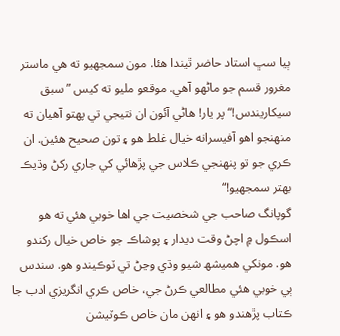ٻيا سڀ استاد حاضر ٿيندا ھئا. مون سمجھيو ته ھي ماستر مغرور قسم جو ماڻھو آھي. موقعو مليو ته کيس ”سبق سيکاريندس!“ پر يار! ھاڻي آئون ان نتيجي تي پھتو آھيان ته منھنجو اھو آفيسرانه خيال غلط ھو ۽ تون صحيح ھئين. ان ڪري جو تو پنھنجي ڪلاس جي پڙھائي کي جاري رکڻ وڌيڪ بھتر سمجھيو!“
گوپانگ صاحب جي شخصيت جي اھا خوبي ھئي ته ھو اسڪول ۾ اچڻ وقت ديدار ۽ پوشاڪ جو خاص خيال رکندو ھو. مونکي ھميشھ شيو وڌي وڃڻ تي ٽوڪيندو ھو. سندس ٻي خوبي ھئي مطالعي ڪرڻ جي، خاص ڪري انگريزي ادب جا ڪتاب پڙھندو ھو ۽ انهن مان خاص ڪوٽيشن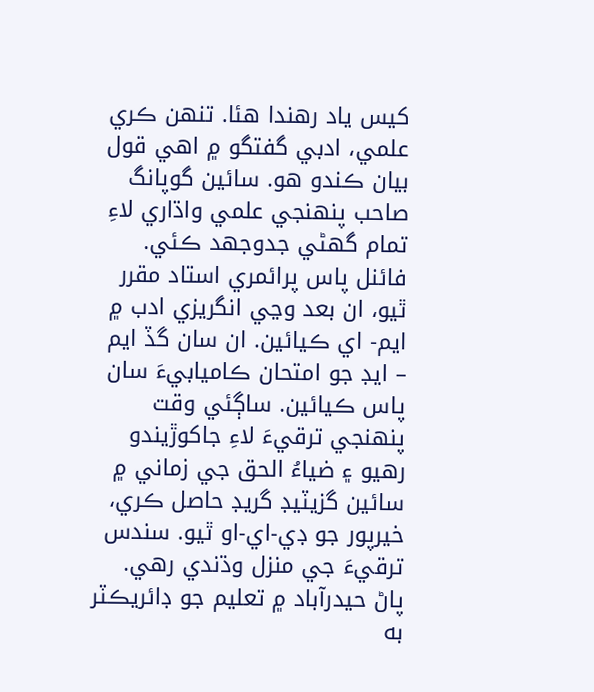کيس ياد رھندا ھئا. تنهن ڪري علمي، ادبي گفتگو ۾ اھي قول بيان ڪندو ھو. سائين گوپانگ صاحب پنھنجي علمي واڌاري لاءِ تمام گھڻي جدوجھد ڪئي. فائنل پاس پرائمري استاد مقرر ٿيو، ان بعد وڃي انگريزي ادب ۾ ايم- اي ڪيائين. ان سان گڏ ايم – ايڊ جو امتحان ڪاميابيءَ سان پاس ڪيائين. ساڳئي وقت پنھنجي ترقيءَ لاءِ جاکوڙيندو رھيو ۽ ضياءُ الحق جي زماني ۾ سائين گزيٽيڊ گريڊ حاصل ڪري، خيرپور جو ڊي-اي-او ٿيو. سندس ترقيءَ جي منزل وڌندي رھي. پاڻ حيدرآباد ۾ تعليم جو ڊائريڪٽر به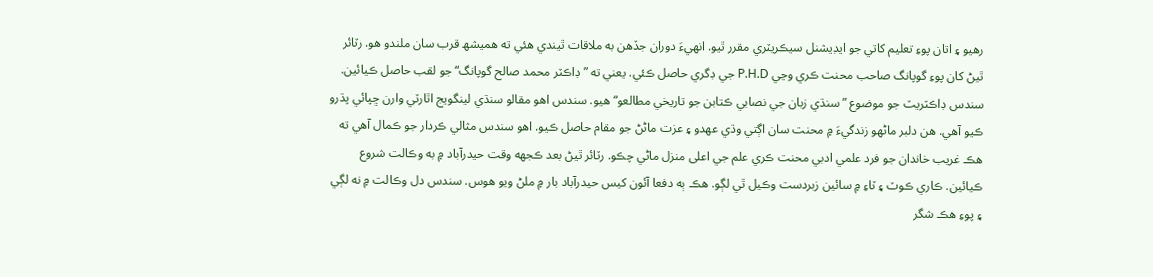رھيو ۽ اتان پوءِ تعليم کاتي جو ايڊيشنل سيڪريٽري مقرر ٿيو. انهيءَ دوران جڏھن به ملاقات ٿيندي ھئي ته ھميشھ قرب سان ملندو ھو. رٽائر ٿيڻ کان پوءِ گوپانگ صاحب محنت ڪري وڃي P.H.D جي ڊگري حاصل ڪئي. يعني ته ”ڊاڪٽر محمد صالح گوپانگ“ جو لقب حاصل ڪيائين. سندس ڊاڪٽريٽ جو موضوع ”سنڌي زبان جي نصابي ڪتابن جو تاريخي مطالعو“ ھيو. سندس اھو مقالو سنڌي لينگويج اٿارٽي وارن ڇپائي پڌرو ڪيو آھي. ھن دلبر ماڻھو زندگيءَ ۾ محنت سان اڳتي وڌي عھدو ۽ عزت ماڻڻ جو مقام حاصل ڪيو. اھو سندس مثالي ڪردار جو ڪمال آھي ته ھڪ غريب خاندان جو فرد علمي ادبي محنت ڪري علم جي اعلى منزل ماڻي چڪو. رٽائر ٿيڻ بعد ڪجھه وقت حيدرآباد ۾ به وڪالت شروع ڪيائين. ڪاري ڪوٽ ۽ ٽاءِ ۾ سائين زبردست وڪيل ٿي لڳو. ھڪ ٻه دفعا آئون کيس حيدرآباد بار ۾ ملڻ ويو ھوس. سندس دل وڪالت ۾ نه لڳي ۽ پوءِ ھڪ شگر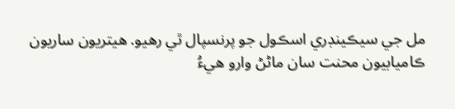مل جي سيڪينڊري اسڪول جو پرنسپال ٿي رھيو. ھيتريون ساريون ڪاميابيون محنت سان ماڻڻ وارو ھيءُ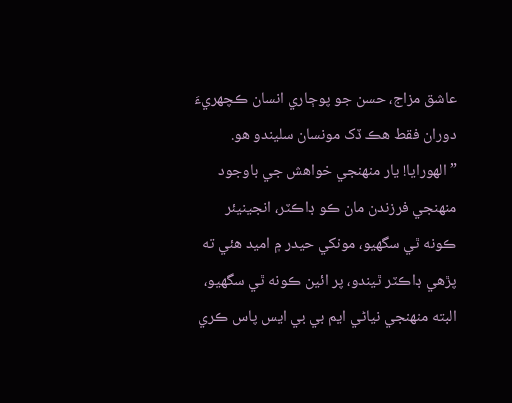عاشق مزاج، حسن جو پوڄاري انسان ڪچھريءَ دوران فقط ھڪ ڏک مونسان سليندو ھو. ”الھورايا! يار منھنجي خواھش جي باوجود منھنجي فرزندن مان ڪو ڊاڪٽر، انجينيئر ڪونه ٿي سگھيو، مونکي حيدر ۾ اميد ھئي ته پڙھي ڊاڪٽر ٿيندو، پر ائين ڪونه ٿي سگھيو، البته منھنجي نياڻي ايم بي بي ايس پاس ڪري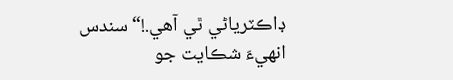ڊاڪٽرياڻي ٿي آھي.!“ سندس انهيءَ شڪايت جو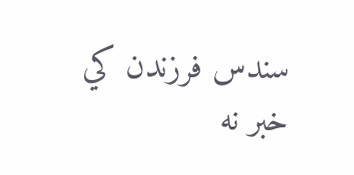سندس فرزندن کي خبر نه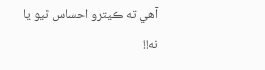آھي ته ڪيترو احساس ٿيو يا نه!!